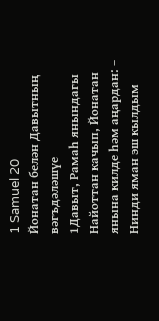1 Samuel 20
Йонатан белән Давытның вәгъдәләшүе
1Давыт, Рамаһ янындагы Найоттан качып, Йонатан янына килде һәм аңардан: – Нинди яман эш кылдым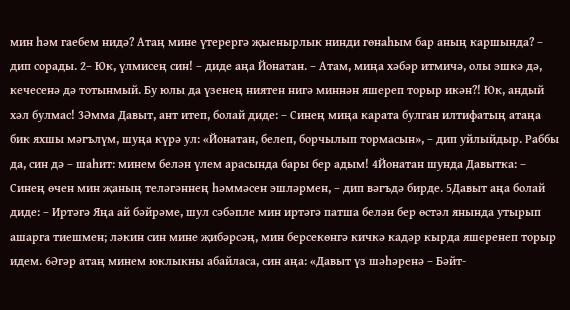мин һәм гаебем нидә? Атаң мине үтерергә җыенырлык нинди гөнаһым бар аның каршында? – дип сорады. 2– Юк, үлмисең син! – диде аңа Йонатан. – Атам, миңа хәбәр итмичә, олы эшкә дә, кечесенә дә тотынмый. Бу юлы да үзенең ниятен нигә миннән яшереп торыр икән?! Юк, андый хәл булмас! 3Әмма Давыт, ант итеп, болай диде: – Синең миңа карата булган илтифатың атаңа бик яхшы мәгълүм, шуңа күрә ул: «Йонатан, белеп, борчылып тормасын», – дип уйлыйдыр. Раббы да, син дә – шаһит: минем белән үлем арасында бары бер адым! 4Йонатан шунда Давытка: – Синең өчен мин җаның теләгәннең һәммәсен эшләрмен, – дип вәгъдә бирде. 5Давыт аңа болай диде: – Иртәгә Яңа ай бәйрәме, шул сәбәпле мин иртәгә патша белән бер өстәл янында утырып ашарга тиешмен; ләкин син мине җибәрсәң, мин берсекөнгә кичкә кадәр кырда яшеренеп торыр идем. 6Әгәр атаң минем юклыкны абайласа, син аңа: «Давыт үз шәһәренә – Бәйт-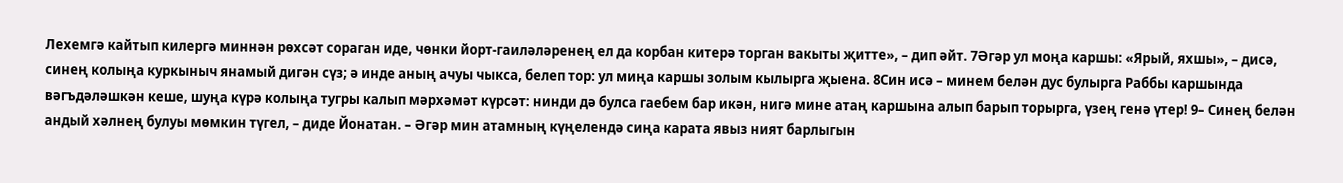Лехемгә кайтып килергә миннән рөхсәт сораган иде, чөнки йорт-гаиләләренең ел да корбан китерә торган вакыты җитте», – дип әйт. 7Әгәр ул моңа каршы: «Ярый, яхшы», – дисә, синең колыңа куркыныч янамый дигән сүз; ә инде аның ачуы чыкса, белеп тор: ул миңа каршы золым кылырга җыена. 8Син исә – минем белән дус булырга Раббы каршында вәгъдәләшкән кеше, шуңа күрә колыңа тугры калып мәрхәмәт күрсәт: нинди дә булса гаебем бар икән, нигә мине атаң каршына алып барып торырга, үзең генә үтер! 9– Синең белән андый хәлнең булуы мөмкин түгел, – диде Йонатан. – Әгәр мин атамның күңелендә сиңа карата явыз ният барлыгын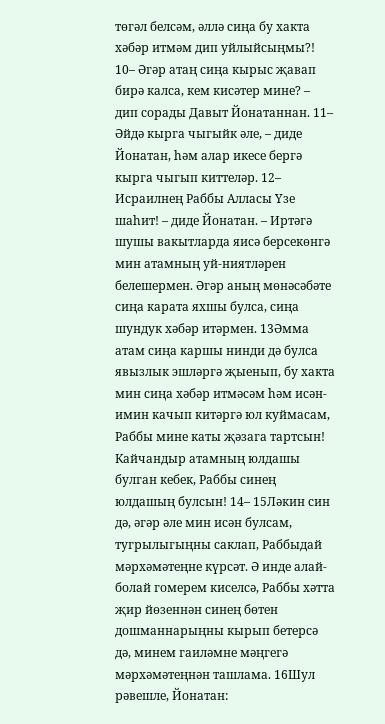төгәл белсәм, әллә сиңа бу хакта хәбәр итмәм дип уйлыйсыңмы?! 10– Әгәр атаң сиңа кырыс җавап бирә калса, кем кисәтер мине? – дип сорады Давыт Йонатаннан. 11– Әйдә кырга чыгыйк әле, – диде Йонатан, һәм алар икесе бергә кырга чыгып киттеләр. 12– Исраилнең Раббы Алласы Үзе шаһит! – диде Йонатан. – Иртәгә шушы вакытларда яисә берсекөнгә мин атамның уй-ниятләрен белешермен. Әгәр аның мөнәсәбәте сиңа карата яхшы булса, сиңа шундук хәбәр итәрмен. 13Әмма атам сиңа каршы нинди дә булса явызлык эшләргә җыенып, бу хакта мин сиңа хәбәр итмәсәм һәм исән-имин качып китәргә юл куймасам, Раббы мине каты җәзага тартсын! Кайчандыр атамның юлдашы булган кебек, Раббы синең юлдашың булсын! 14– 15Ләкин син дә, әгәр әле мин исән булсам, тугрылыгыңны саклап, Раббыдай мәрхәмәтеңне күрсәт. Ә инде алай-болай гомерем киселсә, Раббы хәтта җир йөзеннән синең бөтен дошманнарыңны кырып бетерсә дә, минем гаиләмне мәңгегә мәрхәмәтеңнән ташлама. 16Шул рәвешле, Йонатан: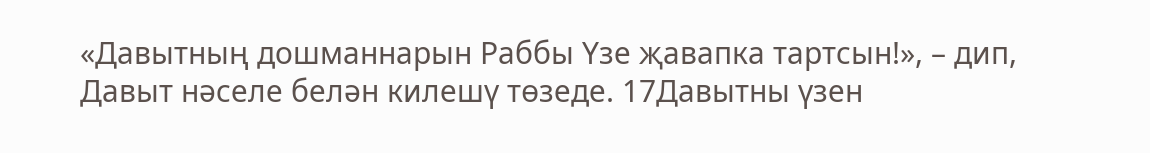«Давытның дошманнарын Раббы Үзе җавапка тартсын!», – дип, Давыт нәселе белән килешү төзеде. 17Давытны үзен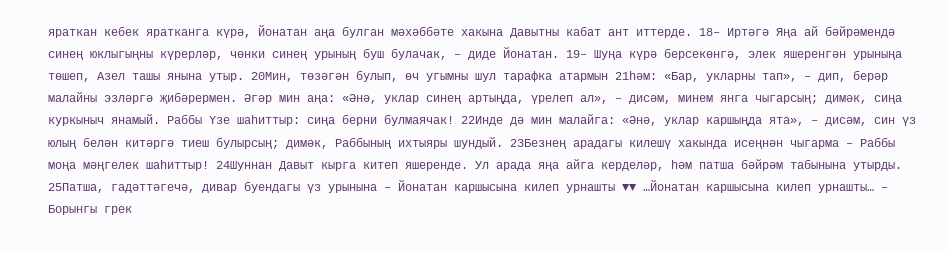яраткан кебек яратканга күрә, Йонатан аңа булган мәхәббәте хакына Давытны кабат ант иттерде. 18– Иртәгә Яңа ай бәйрәмендә синең юклыгыңны күрерләр, чөнки синең урының буш булачак, – диде Йонатан. 19– Шуңа күрә берсекөнгә, элек яшеренгән урыныңа төшеп, Азел ташы янына утыр. 20Мин, төзәгән булып, өч угымны шул тарафка атармын 21һәм: «Бар, укларны тап», – дип, берәр малайны эзләргә җибәрермен. Әгәр мин аңа: «Әнә, уклар синең артыңда, үрелеп ал», – дисәм, минем янга чыгарсың; димәк, сиңа куркыныч янамый. Раббы Үзе шаһиттыр: сиңа берни булмаячак! 22Инде дә мин малайга: «Әнә, уклар каршыңда ята», – дисәм, син үз юлың белән китәргә тиеш булырсың; димәк, Раббының ихтыяры шундый. 23Безнең арадагы килешү хакында исеңнән чыгарма – Раббы моңа мәңгелек шаһиттыр! 24Шуннан Давыт кырга китеп яшеренде. Ул арада яңа айга керделәр, һәм патша бәйрәм табынына утырды. 25Патша, гадәттәгечә, дивар буендагы үз урынына – Йонатан каршысына килеп урнашты ▼▼ …Йонатан каршысына килеп урнашты… – Борынгы грек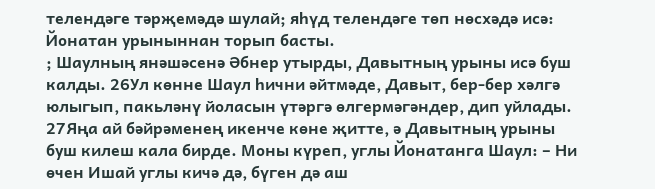телендәге тәрҗемәдә шулай; яһүд телендәге төп нөсхәдә исә: Йонатан урыныннан торып басты.
; Шаулның янәшәсенә Әбнер утырды, Давытның урыны исә буш калды. 26Ул көнне Шаул һични әйтмәде, Давыт, бер-бер хәлгә юлыгып, пакьләнү йоласын үтәргә өлгермәгәндер, дип уйлады. 27Яңа ай бәйрәменең икенче көне җитте, ә Давытның урыны буш килеш кала бирде. Моны күреп, углы Йонатанга Шаул: – Ни өчен Ишай углы кичә дә, бүген дә аш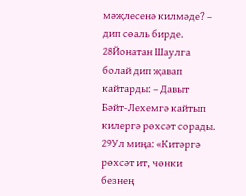мәҗлесенә килмәде? – дип сөаль бирде. 28Йонатан Шаулга болай дип җавап кайтарды: – Давыт Бәйт-Лехемгә кайтып килергә рөхсәт сорады. 29Ул миңа: «Китәргә рөхсәт ит, чөнки безнең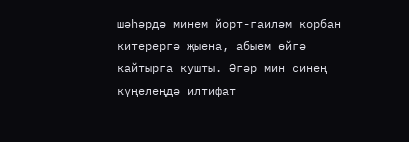шәһәрдә минем йорт-гаиләм корбан китерергә җыена, абыем өйгә кайтырга кушты. Әгәр мин синең күңелеңдә илтифат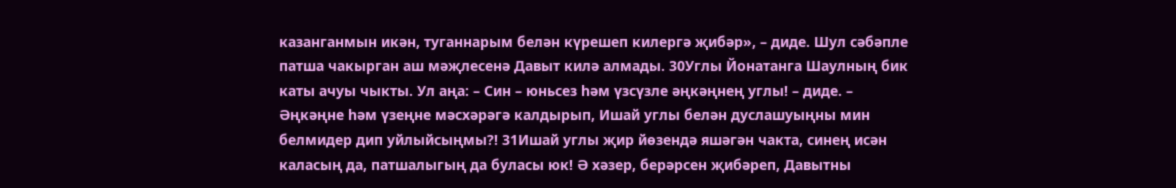казанганмын икән, туганнарым белән күрешеп килергә җибәр», – диде. Шул сәбәпле патша чакырган аш мәҗлесенә Давыт килә алмады. 30Углы Йонатанга Шаулның бик каты ачуы чыкты. Ул аңа: – Син – юньсез һәм үзсүзле әңкәңнең углы! – диде. – Әңкәңне һәм үзеңне мәсхәрәгә калдырып, Ишай углы белән дуслашуыңны мин белмидер дип уйлыйсыңмы?! 31Ишай углы җир йөзендә яшәгән чакта, синең исән каласың да, патшалыгың да буласы юк! Ә хәзер, берәрсен җибәреп, Давытны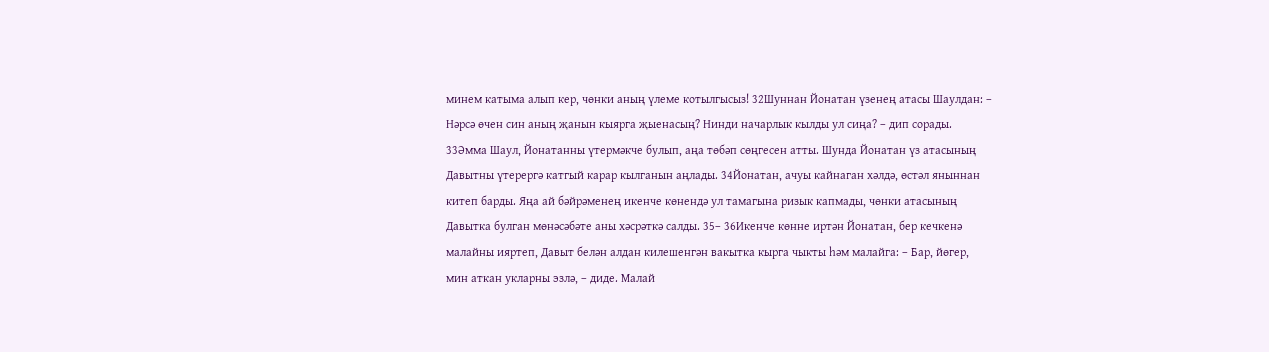минем катыма алып кер, чөнки аның үлеме котылгысыз! 32Шуннан Йонатан үзенең атасы Шаулдан: – Нәрсә өчен син аның җанын кыярга җыенасың? Нинди начарлык кылды ул сиңа? – дип сорады. 33Әмма Шаул, Йонатанны үтермәкче булып, аңа төбәп сөңгесен атты. Шунда Йонатан үз атасының Давытны үтерергә катгый карар кылганын аңлады. 34Йонатан, ачуы кайнаган хәлдә, өстәл яныннан китеп барды. Яңа ай бәйрәменең икенче көнендә ул тамагына ризык капмады, чөнки атасының Давытка булган мөнәсәбәте аны хәсрәткә салды. 35– 36Икенче көнне иртән Йонатан, бер кечкенә малайны ияртеп, Давыт белән алдан килешенгән вакытка кырга чыкты һәм малайга: – Бар, йөгер, мин аткан укларны эзлә, – диде. Малай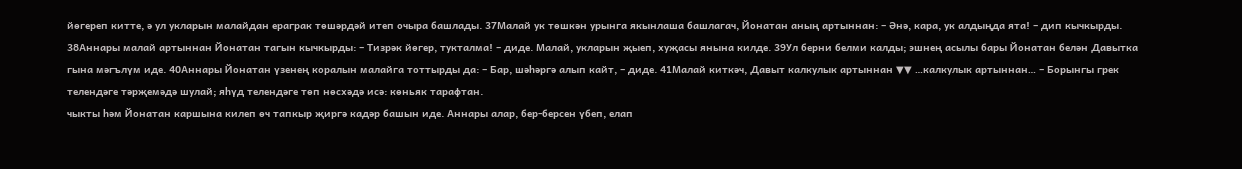йөгереп китте, ә ул укларын малайдан ераграк төшәрдәй итеп очыра башлады. 37Малай ук төшкән урынга якынлаша башлагач, Йонатан аның артыннан: – Әнә, кара, ук алдыңда ята! – дип кычкырды. 38Аннары малай артыннан Йонатан тагын кычкырды: – Тизрәк йөгер, тукталма! – диде. Малай, укларын җыеп, хуҗасы янына килде. 39Ул берни белми калды; эшнең асылы бары Йонатан белән Давытка гына мәгълүм иде. 40Аннары Йонатан үзенең коралын малайга тоттырды да: – Бар, шәһәргә алып кайт, – диде. 41Малай киткәч, Давыт калкулык артыннан ▼▼ …калкулык артыннан… – Борынгы грек телендәге тәрҗемәдә шулай; яһүд телендәге төп нөсхәдә исә: көньяк тарафтан.
чыкты һәм Йонатан каршына килеп өч тапкыр җиргә кадәр башын иде. Аннары алар, бер-берсен үбеп, елап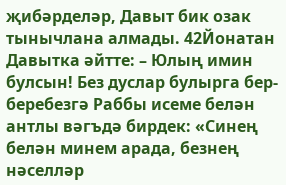җибәрделәр, Давыт бик озак тынычлана алмады. 42Йонатан Давытка әйтте: – Юлың имин булсын! Без дуслар булырга бер-беребезгә Раббы исеме белән антлы вәгъдә бирдек: «Синең белән минем арада, безнең нәселләр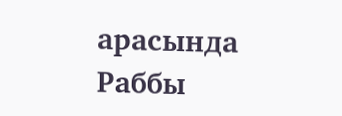арасында Раббы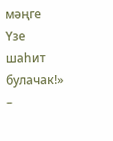мәңге Үзе шаһит булачак!» –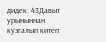дидек. 43Давыт урыныннан кузгалып китеп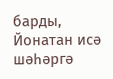барды, Йонатан исә шәһәргә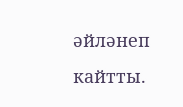әйләнеп кайтты.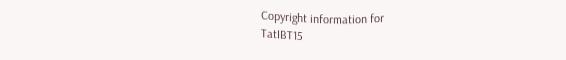Copyright information for
TatIBT15